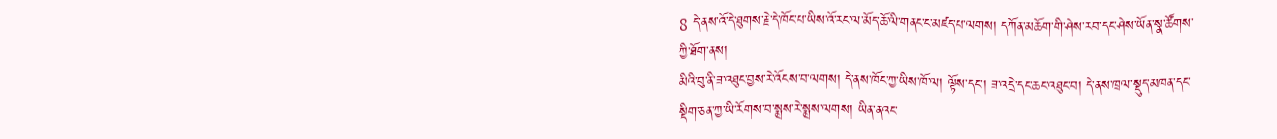8 དེ་ནས་འོ་དེ་ཐུགས་རྗེ་དེ་ཁོང་པ་ཡིས་འོ་རང་ལ་མོད་ཆོ་ལི་གནང་ང་མཛད་པ་ལགས། དཀོན་མཆོག་གི་ཤེས་རབ་དང་ཤེས་ཡོན་སྣ་ཚོགས་ཀྱི་ཐོག་ནས།
མིའི་བུ་ནི་ཟ་འཐུང་བྱས་རེ་འོངས་བ་ལགས། དེ་ནས་ཁོང་ཀྱ་ཡིས་ཁོ་ལ། ལྟོས་དང་། ཟ་འདྲེ་དང་ཆང་འཐུང་བ། དེ་ནས་ཁྲལ་སྡུད་མཁན་དང་སྡིག་ཅན་ཀྱ་ཡི་རོགས་བ་སྨྲས་རེ་སྨྲས་ལགས། ཡིན་ནའང་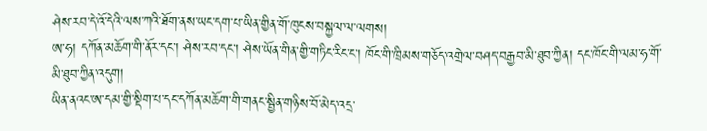ཤེས་རབ་དེ་འོ་དེའི་ལས་ཀའི་ཐོག་ནས་ཡང་དག་པ་ཡིན་གྱིན་གོ་ཁུངས་བསྐྱལ་ལ་ལགས།
ཨ་ཧ། དཀོན་མཆོག་གི་ནོར་དང་། ཤེས་རབ་དང་། ཤེས་ཡོན་གིན་གྱི་གཏིང་རིང་ང་། ཁོང་གི་ཁྲིམས་གཅོད་འགྲེལ་བཤད་བརྒྱབ་མི་ཐུབ་ཀྱིན། དང་ཁོང་གི་ལམ་ཧ་གོ་མི་ཐུབ་ཀྱིན་འདུག།
ཡིན་ནའང་ཨ་དམ་གྱི་སྡིག་པ་དང་དཀོན་མཆོག་གི་གནང་སྦྱིན་གཉིས་བོ་མེད་འདྲ་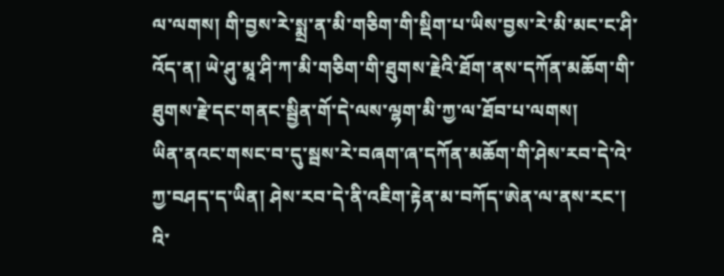ལ་ལགས། གི་བྱས་རེ་སྨྲ་ན་མི་གཅིག་གི་སྡིག་པ་ཡིས་བྱས་རེ་མི་མང་ང་ཤི་འོད་ན། ཡེ་ཤུ་མཱ་ཤི་ཀ་མི་གཅིག་གི་ཐུགས་རྗེའི་ཐོག་ནས་དཀོན་མཆོག་གི་ཐུགས་རྗེ་དང་གནང་སྦྱིན་གོ་དེ་ལས་ལྷག་མི་ཀྱ་ལ་ཐོབ་པ་ལགས།
ཡིན་ནའང་གསང་བ་དུ་སྦས་རེ་བཞག་ཞ་དཀོན་མཆོག་གི་ཤེས་རབ་དེ་འེ་ཀྱ་བཤད་ད་ཡིན། ཤེས་རབ་དེ་ནི་འཇིག་རྟེན་མ་བཀོད་ཨེན་ལ་ནས་རང་། འི་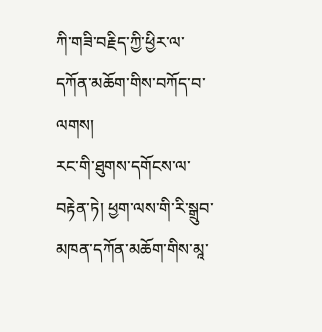ཀི་གཟི་བརྗིད་ཀྱི་ཕྱིར་ལ་དཀོན་མཆོག་གིས་བཀོད་བ་ལགས།
རང་གི་ཐུགས་དགོངས་ལ་བརྟེན་ཏེ། ཕྱག་ལས་གི་རི་སྒྲུབ་མཁན་དཀོན་མཆོག་གིས་མཱ་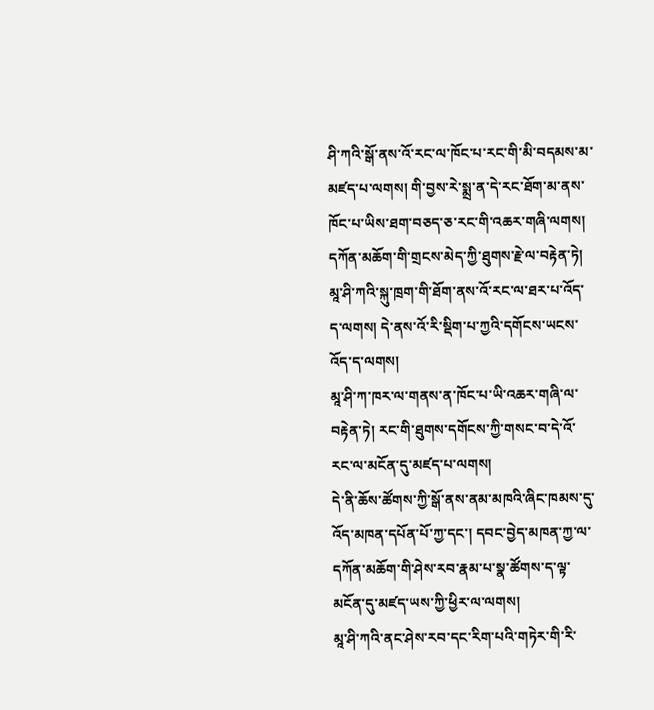ཤི་ཀའི་སྒོ་ནས་འོ་རང་ལ་ཁོང་པ་རང་གི་མི་བདམས་མ་མཛད་པ་ལགས། གི་བྱས་རེ་སྨྲ་ན་དེ་རང་ཐོག་མ་ནས་ཁོང་པ་ཡིས་ཐག་བཅད་ཅ་རང་གི་འཆར་གཞི་ལགས།
དཀོན་མཆོག་གི་གྲངས་མེད་ཀྱི་ཐུགས་རྗེ་ལ་བརྟེན་ཏེ། མཱ་ཤི་ཀའི་སྐུ་ཁྲག་གི་ཐོག་ནས་འོ་རང་ལ་ཐར་པ་འོད་ད་ལགས། དེ་ནས་འོ་རི་སྡིག་པ་ཀྱའི་དགོངས་ཡངས་འོད་ད་ལགས།
མཱ་ཤི་ཀ་ཁར་ལ་གནས་ན་ཁོང་པ་ཡི་འཆར་གཞི་ལ་བརྟེན་ཏེ། རང་གི་ཐུགས་དགོངས་ཀྱི་གསང་བ་དེ་འོ་རང་ལ་མངོན་དུ་མཛད་པ་ལགས།
དེ་ནི་ཆོས་ཚོགས་ཀྱི་སྒོ་ནས་ནམ་མཁའི་ཞིང་ཁམས་དུ་འོད་མཁན་དཔོན་པོ་ཀྱ་དང་། དབང་བྱེད་མཁན་ཀྱ་ལ་དཀོན་མཆོག་གི་ཤེས་རབ་རྣམ་པ་སྣ་ཚོགས་ད་ལྟ་མངོན་དུ་མཛད་ཡས་ཀྱི་ཕྱིར་ལ་ལགས།
མཱ་ཤི་ཀའི་ནང་ཤེས་རབ་དང་རིག་པའི་གཏེར་གི་རི་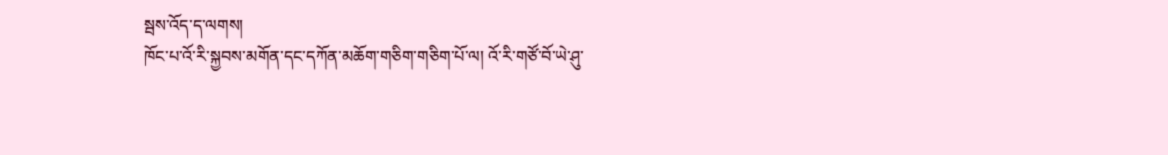སྦས་འོད་ད་ལགས།
ཁོང་པ་འོ་རི་སྐྱབས་མགོན་དང་དཀོན་མཆོག་གཅིག་གཅིག་པོ་ལ། འོ་རི་གཙོ་བོ་ཡེ་ཤུ་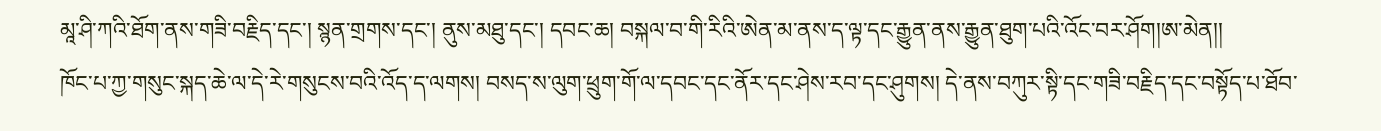མཱ་ཤི་ཀའི་ཐོག་ནས་གཟི་བརྗིད་དང་། སྙན་གྲགས་དང་། ནུས་མཐུ་དང་། དབང་ཆ། བསྐལ་བ་གི་རིའི་ཨེན་མ་ནས་ད་ལྟ་དང་རྒྱུན་ནས་རྒྱུན་ཐུག་པའི་འོང་བར་ཤོག།ཨ་མེན།།
ཁོང་པ་ཀྱ་གསུང་སྐད་ཆེ་ལ་དེ་རེ་གསུངས་བའི་འོད་ད་ལགས། བསད་ས་ལུག་ཕྲུག་གོ་ལ་དབང་དང་ནོར་དང་ཤེས་རབ་དང་ཤུགས། དེ་ནས་བཀུར་སྟི་དང་གཟི་བརྗིད་དང་བསྟོད་པ་ཐོབ་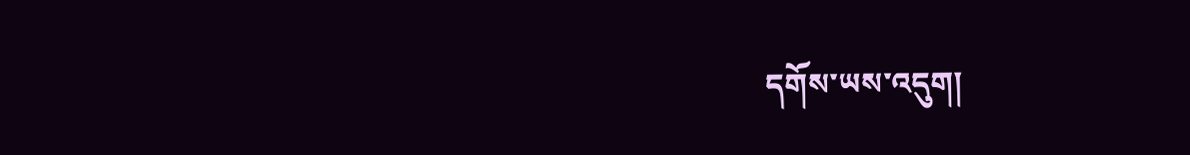དགོས་ཡས་འདུག།